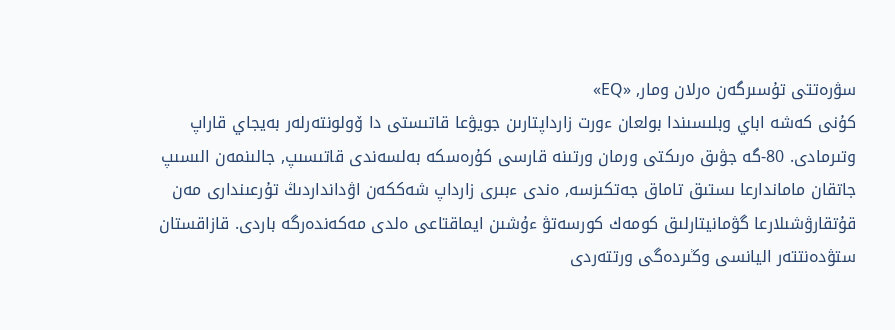سۋرەتتى تۇسىرگەن ەرلان ومار, «EQ»
كۇنى كەشە اباي وبلىسىندا بولعان ءورت زارداپتارىن جويۋعا قاتىستى دا ۆولونتەرلەر بەيجاي قاراپ وتىرمادى. 80-گە جۋىق ەرىكتى ورمان ورتىنە قارسى كۇرەسكە بەلسەندى قاتىسىپ, جالىنمەن الىسىپ جاتقان ماماندارعا ىستىق تاماق جەتكىزسە, ەندى ءبىرى زارداپ شەككەن اۋدانداردىڭ تۇرعىندارى مەن قۇتقارۋشىلارعا گۋمانيتارلىق كومەك كورسەتۋ ءۇشىن ايماقتاعى ەلدى مەكەندەرگە باردى. قازاقستان ستۋدەنتتەر اليانسى وڭىردەگى ورتتەردى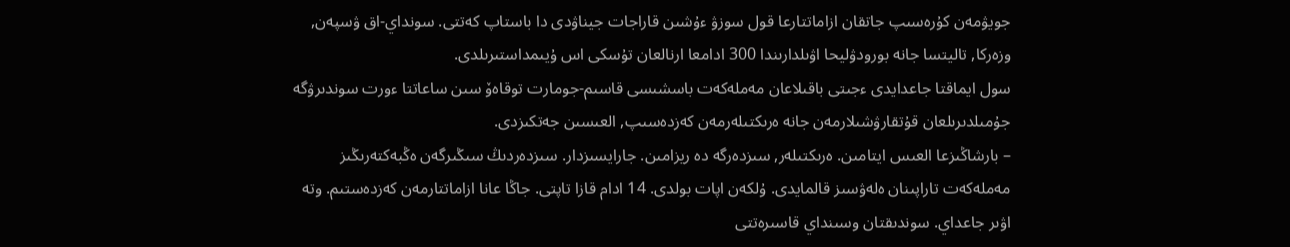جويۋمەن كۇرەسىپ جاتقان ازاماتتارعا قول سوزۋ ءۇشىن قاراجات جيناۋدى دا باستاپ كەتتى. سونداي-اق ۋسپەن, وزەركا, تاليتسا جانە بورودۋليحا اۋىلدارىندا 300 ادامعا ارنالعان تۇسكى اس ۇيىمداستىرىلدى.
سول ايماقتا جاعدايدى ءجىتى باقىلاعان مەملەكەت باسشىسى قاسىم-جومارت توقاەۆ سىن ساعاتتا ءورت سوندىرۋگە جۇمىلدىرىلعان قۇتقارۋشىلارمەن جانە ەرىكتىلەرمەن كەزدەسىپ, العىسىن جەتكىزدى.
– بارشاڭىزعا العىس ايتامىن. ەرىكتىلەر, سىزدەرگە دە ريزامىن. جارايسىزدار. سىزدەردىڭ سىڭىرگەن ەڭبەكتەرىڭىز مەملەكەت تاراپىنان ەلەۋسىز قالمايدى. ۇلكەن اپات بولدى. 14 ادام قازا تاپتى. جاڭا عانا ازاماتتارمەن كەزدەستىم. وتە اۋىر جاعداي. سوندىقتان وسىنداي قاسىرەتتى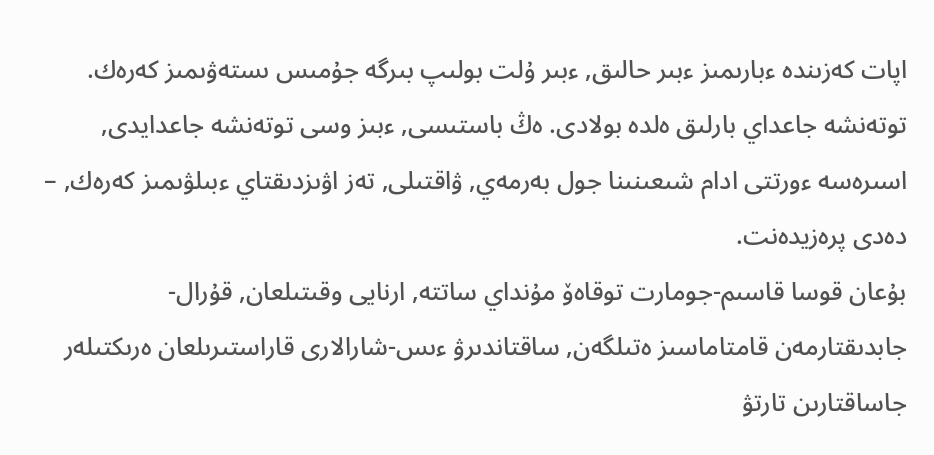اپات كەزىندە ءبارىمىز ءبىر حالىق, ءبىر ۇلت بولىپ بىرگە جۇمىس ىستەۋىمىز كەرەك. توتەنشە جاعداي بارلىق ەلدە بولادى. ەڭ باستىسى, ءبىز وسى توتەنشە جاعدايدى, اسىرەسە ءورتتى ادام شىعىنىنا جول بەرمەي, ۋاقتىلى, تەز اۋىزدىقتاي ءبىلۋىمىز كەرەك, – دەدى پرەزيدەنت.
بۇعان قوسا قاسىم-جومارت توقاەۆ مۇنداي ساتتە, ارنايى وقىتىلعان, قۇرال-جابدىقتارمەن قامتاماسىز ەتىلگەن, ساقتاندىرۋ ءىس-شارالارى قاراستىرىلعان ەرىكتىلەر جاساقتارىن تارتۋ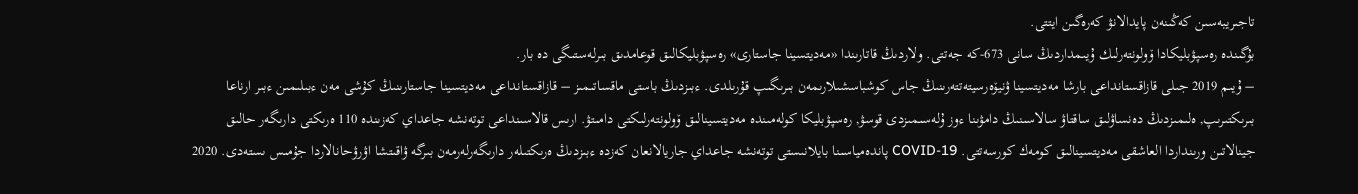تاجىريبەسىن كەڭىنەن پايدالانۋ كەرەگىن ايتتى.
بۇگىندە رەسپۋبليكادا ۆولونتەرلىك ۇيىمداردىڭ سانى 673-كە جەتتى. ولاردىڭ قاتارىندا «مەديتسينا جاستارى» رەسپۋبليكالىق قوعامدىق بىرلەستىگى دە بار.
– ۇيىم 2019 جىلى قازاقستانداعى بارشا مەديتسينا ۋنيۆەرسيتەتتەرىنىڭ جاس كوشباسشىلارىمەن بىرىگىپ قۇرىلدى. ءبىزدىڭ باستى ماقساتىمىز – قازاقستانداعى مەديتسينا جاستارىنىڭ كۇشى مەن ءبىلىمىن ءبىر ارناعا بىرىكتىرىپ, ەلىمىزدىڭ دەنساۋلىق ساقتاۋ سالاسىنىڭ دامۋىنا ءوز ۇلەسىمىزدى قوسۋ, رەسپۋبليكا كولەمىندە مەديتسينالىق ۆولونتەرلىكتى دامىتۋ. ارىس قالاسىنداعى توتەنشە جاعداي كەزىندە 110 ەرىكتى دارىگەر حالىق جينالاتىن ورىنداردا العاشقى مەديتسينالىق كومەك كورسەتتى. COVID-19 پاندەمياسىنا بايلانىستى توتەنشە جاعداي جاريالانعان كەزدە ءبىزدىڭ ەرىكتىلەر دارىگەرلەرمەن بىرگە ۋاقىتشا اۋرۋحانالاردا جۇمىس ىستەدى. 2020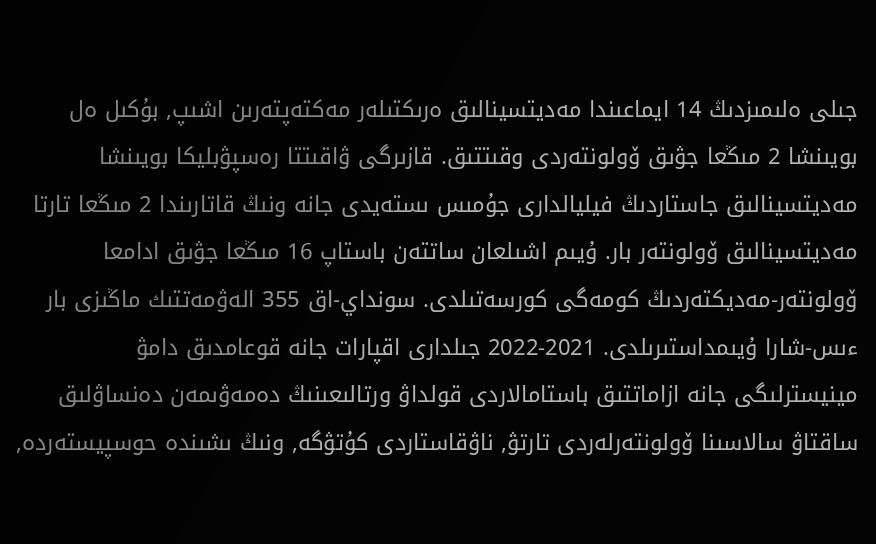جىلى ەلىمىزدىڭ 14 ايماعىندا مەديتسينالىق ەرىكتىلەر مەكتەپتەرىن اشىپ, بۇكىل ەل بويىنشا 2 مىڭعا جۋىق ۆولونتەردى وقىتتىق. قازىرگى ۋاقىتتا رەسپۋبليكا بويىنشا مەديتسينالىق جاستاردىڭ فيليالدارى جۇمىس ىستەيدى جانە ونىڭ قاتارىندا 2 مىڭعا تارتا مەديتسينالىق ۆولونتەر بار. ۇيىم اشىلعان ساتتەن باستاپ 16 مىڭعا جۋىق ادامعا ۆولونتەر-مەديكتەردىڭ كومەگى كورسەتىلدى. سونداي-اق 355 الەۋمەتتىك ماڭىزى بار ءىس-شارا ۇيىمداستىرىلدى. 2021-2022 جىلدارى اقپارات جانە قوعامدىق دامۋ مينيسترلىگى جانە ازاماتتىق باستامالاردى قولداۋ ورتالىعىنىڭ دەمەۋىمەن دەنساۋلىق ساقتاۋ سالاسىنا ۆولونتەرلەردى تارتۋ, ناۋقاستاردى كۇتۋگە, ونىڭ ىشىندە حوسپيستەردە,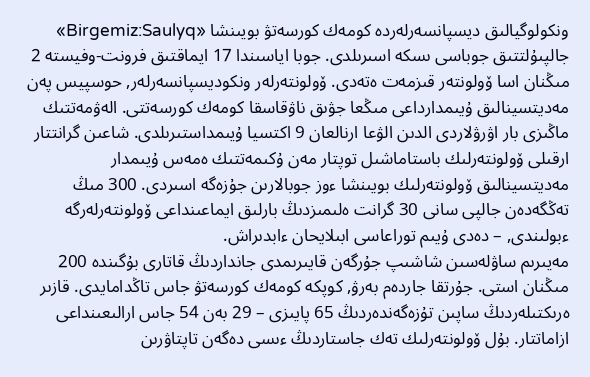ونكولوگيالىق ديسپانسەرلەردە كومەك كورسەتۋ بويىنشا «Birgemiz:Saulyq» جالپىۇلتتىق جوباسى ىسكە اسىرىلدى. جوبا اياسىندا 17 ايماقتىق فرونت-وفيستە 2 مىڭنان اسا ۆولونتەر قىزمەت ەتەدى. ۆولونتەرلەر ونكوديسپانسەرلەر, حوسپيس پەن مەديتسينالىق ۇيىمدارداعى مىڭعا جۋىق ناۋقاسقا كومەك كورسەتتى. الەۋمەتتىك ماڭىزى بار اۋرۋلاردى الدىن الۋعا ارنالعان 9 اكتسيا ۇيىمداستىرىلدى. شاعىن گرانتتار ارقىلى ۆولونتەرلىك باستاماشىل توپتار مەن ۇكىمەتتىك ەمەس ۇيىمدار مەديتسينالىق ۆولونتەرلىك بويىنشا ءوز جوبالارىن جۇزەگە اسىردى. 300 مىڭ تەڭگەدەن جالپى سانى 30 گرانت ەلىمىزدىڭ بارلىق ايماعىنداعى ۆولونتەرلەرگە ءبولىندى, – دەدى ۇيىم توراعاسى ابىلايحان ءابدىراش.
مەيىرىم ساۋلەسىن شاشىپ جۇرگەن قايىرىمدى جانداردىڭ قاتارى بۇگىندە 200 مىڭنان استى. جۇرتقا جاردەم بەرۋ, كوپكە كومەك كورسەتۋ جاس تاڭدامايدى. قازىر ەرىكتىلەردىڭ ساپىن تۇزەگەندەردىڭ 65 پايىزى – 29 بەن 54 جاس ارالىعىنداعى ازاماتتار. بۇل ۆولونتەرلىك تەك جاستاردىڭ ءىسى دەگەن تاپتاۋرىن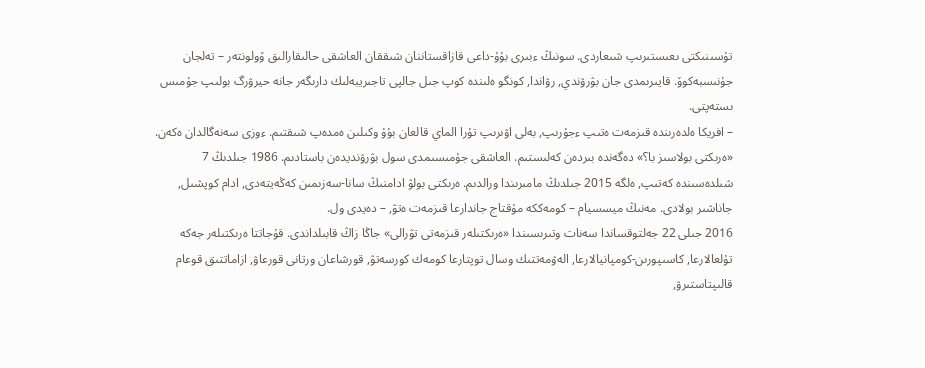تۇسىنىكتى ىعىستىرىپ شىعاردى. سونىڭ ءبىرى بۇۇ-داعى قازاقستاننان شىققان العاشقى حالىقارالىق ۆولونتەر – تەلجان جۇنىسبەكوۆ. قايىرىمدى جان بۋرۋندي, رۋاندا, كونگو ەلىندە كوپ جىل جالپى تاجىريبەلىك دارىگەر جانە حيرۋرگ بولىپ جۇمىس ىستەپتى.
– افريكا ەلدەرىندە قىزمەت ەتىپ ءجۇرىپ, بەلى اۋىرىپ تۇرا الماي قالعان بۇۇ وكىلىن ەمدەپ شىقتىم. ءوزى سەنەگالدان ەكەن. «ەرىكتى بولاسىز با؟» دەگەندە بىردەن كەلىستىم. العاشقى جۇمىسىمدى سول بۋرۋنديدەن باستادىم. 1986 جىلدىڭ 7 شىلدەسىندە كەتىپ, ەلگە 2015 جىلدىڭ مامىرىندا ورالدىم. ەرىكتى بولۋ ادامنىڭ سانا-سەزىمىن كەڭەيتەدى, ادام كوپشىل, جاناشىر بولادى. مەنىڭ ميسسيام – كومەككە مۇقتاج جاندارعا قىزمەت ەتۋ, – دەيدى ول.
2016 جىلى 22 جەلتوقساندا سەنات وتىرىسىندا «ەرىكتىلەر قىزمەتى تۋرالى» جاڭا زاڭ قابىلداندى. قۇجاتتا ەرىكتىلەر جەكە تۇلعالارعا, كاسىپورىن-كومپانيالارعا, الەۋمەتتىك وسال توپتارعا كومەك كورسەتۋ, قورشاعان ورتانى قورعاۋ, ازاماتتىق قوعام قالىپتاستىرۋ,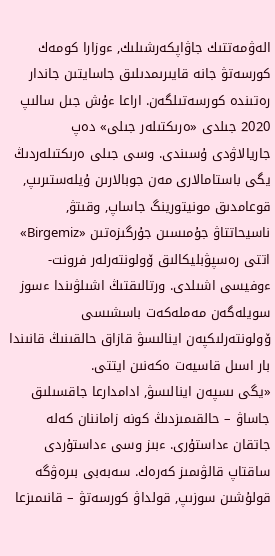الەۋمەتتىك جاۋاپكەرشىلىك, ءوزارا كومەك كورسەتۋ جانە قايىرىمدىلىق جاسايتىن جاندار رەتىندە كورسەتىلگەن. اراعا ءۇش جىل سالىپ 2020 جىلدى «ەرىكتىلەر جىلى» دەپ جاريالاۋدى ۇسىندى. وسى جىلى ەرىكتىلەردىڭ يگى باستامالارى مەن جوبالارىن ۇيلەستىرىپ, قوعامدىق مونيتورينگ جاساپ, وقىتۋ, ناسيحاتتاۋ جۇمىسىن جۇرگىزەتىن «Birgemiz» اتتى رەسپۋبليكالىق ۆولونتەرلەر فرونت-ءوفيسى اشىلدى. ورتالىقتىڭ اشىلۋىندا ءسوز سويلەگەن مەملەكەت باسشىسى ۆولونتەرلىكپەن اينالىسۋ قازاق حالقىنىڭ قانىندا بار اسىل قاسيەت ەكەنىن ايتتى.
«يگى ىسپەن اينالىسۋ, ادامدارعا جاقسىلىق جاساۋ – حالقىمىزدىڭ كونە زاماننان كەلە جاتقان ءداستۇرى. ءبىز وسى ءداستۇردى ساقتاپ قالۋىمىز كەرەك. سەبەبى بىرەۋگە قولۇشىن سوزىپ, قولداۋ كورسەتۋ – قانىمىزعا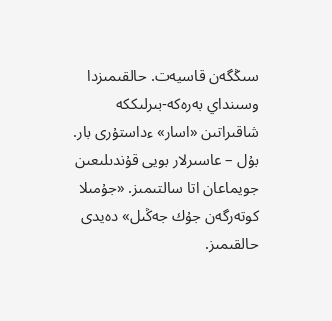سىڭگەن قاسيەت. حالقىمىزدا وسىنداي بەرەكە-بىرلىككە شاقىراتىن «اسار» ءداستۇرى بار. بۇل – عاسىرلار بويى قۇندىلىعىن جويماعان اتا سالتىمىز. «جۇمىلا كوتەرگەن جۇك جەڭىل» دەيدى حالقىمىز.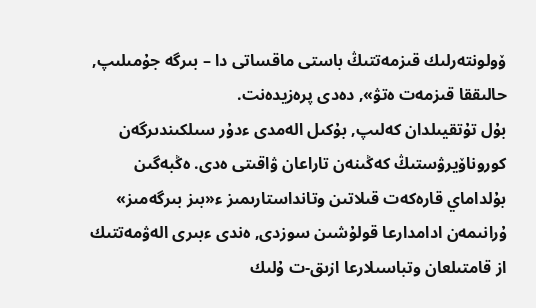ۆولونتەرلىك قىزمەتتىڭ باستى ماقساتى دا – بىرگە جۇمىلىپ, حالىققا قىزمەت ەتۋ», دەدى پرەزيدەنت.
بۇل تۇتقيىلدان كەلىپ, بۇكىل الەمدى ءدۇر سىلكىندىرگەن كوروناۆيرۋستىڭ كەڭىنەن تاراعان ۋاقىتى ەدى. ەڭبەگىن بۇلداماي قارەكەت قىلاتىن وتانداستارىمىز ء«بىز بىرگەمىز» ۇرانىمەن ادامدارعا قولۇشىن سوزدى, ەندى ءبىرى الەۋمەتتىك از قامتىلعان وتباسىلارعا ازىق-ت ۇلىك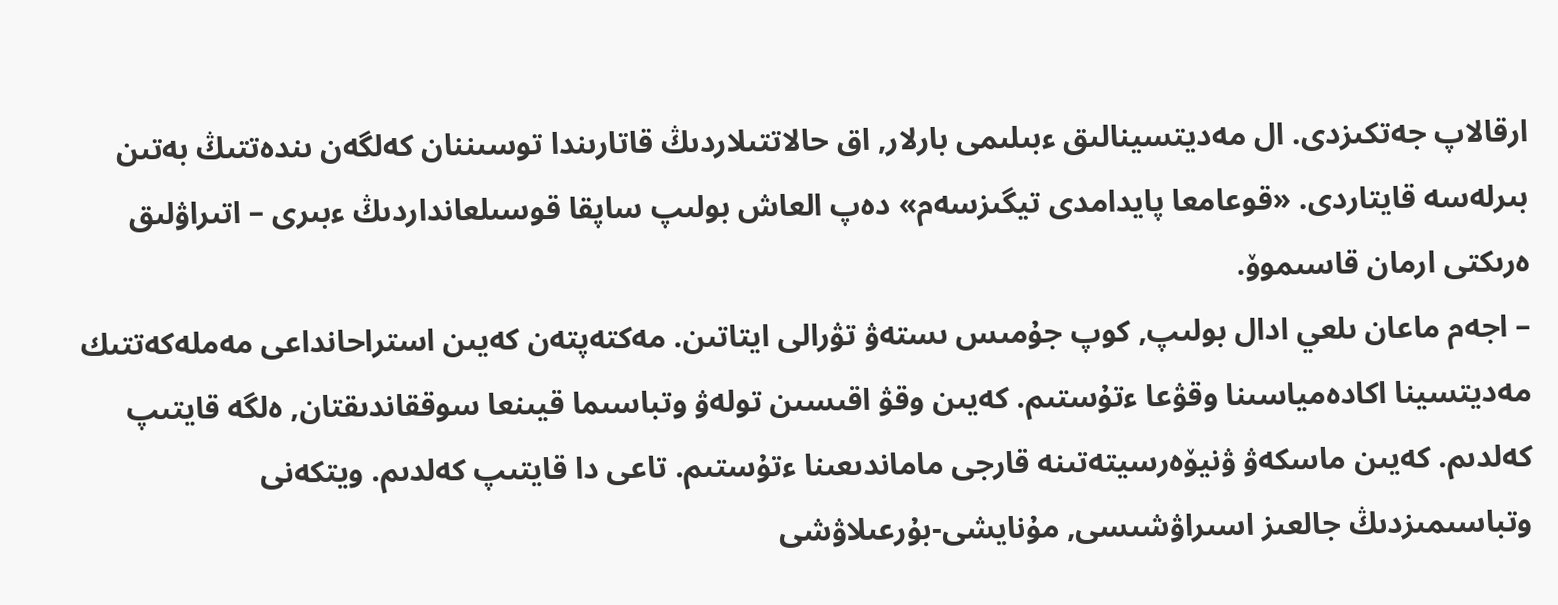ارقالاپ جەتكىزدى. ال مەديتسينالىق ءبىلىمى بارلار, اق حالاتتىلاردىڭ قاتارىندا توسىننان كەلگەن ىندەتتىڭ بەتىن بىرلەسە قايتاردى. «قوعامعا پايدامدى تيگىزسەم» دەپ العاش بولىپ ساپقا قوسىلعانداردىڭ ءبىرى – اتىراۋلىق ەرىكتى ارمان قاسىموۆ.
– اجەم ماعان ىلعي ادال بولىپ, كوپ جۇمىس ىستەۋ تۋرالى ايتاتىن. مەكتەپتەن كەيىن استراحانداعى مەملەكەتتىك مەديتسينا اكادەمياسىنا وقۋعا ءتۇستىم. كەيىن وقۋ اقىسىن تولەۋ وتباسىما قيىنعا سوققاندىقتان, ەلگە قايتىپ كەلدىم. كەيىن ماسكەۋ ۋنيۆەرسيتەتىنە قارجى ماماندىعىنا ءتۇستىم. تاعى دا قايتىپ كەلدىم. ويتكەنى وتباسىمىزدىڭ جالعىز اسىراۋشىسى, مۇنايشى-بۇرعىلاۋشى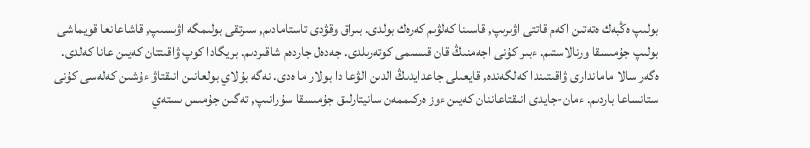بولىپ ەڭبەك ەتەتىن اكەم قاتتى اۋىرىپ, قاسىنا كەلۋىم كەرەك بولدى. بىراق وقۋدى تاستامادىم, سىرتقى بولىمگە اۋىسىپ, قاشاعانعا قويماشى بولىپ جۇمىسقا ورنالاستىم. ءبىر كۇنى اجەمنىڭ قان قىسىمى كوتەرىلدى. جەدەل جاردەم شاقىردىم. بريگادا كوپ ۋاقىتتان كەيىن عانا كەلدى. ەگەر سالا ماماندارى ۋاقىتىندا كەلگەندە, قايعىلى جاعدايدىڭ الدىن الۋعا دا بولار ما ەدى. نەگە بۇلاي بولعانىن انىقتاۋ ءۇشىن كەلەسى كۇنى ستانساعا باردىم. ءمان-جايدى انىقتاعاننان كەيىن ءوز ەركىممەن سانيتارلىق جۇمىسقا سۇرانىپ, تەگىن جۇمىس ىستەي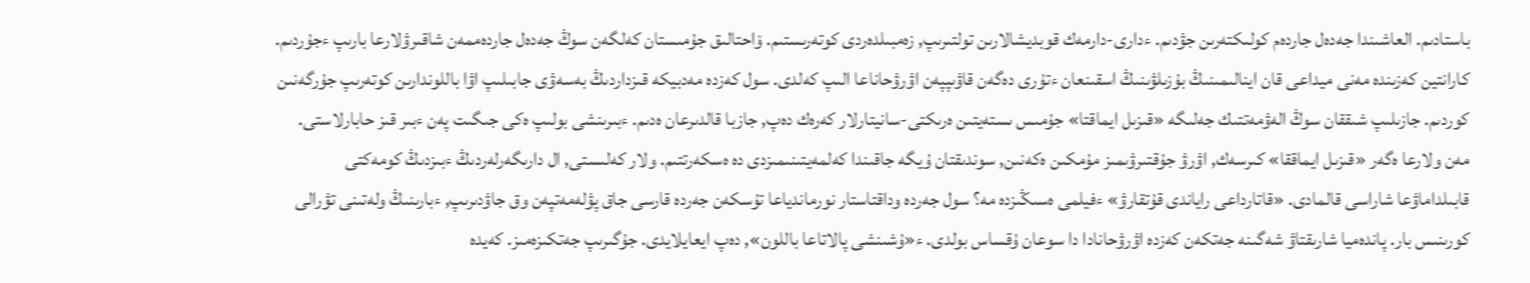باستادىم. العاشىندا جەدەل جاردەم كولىكتەرىن جۋدىم. ءدارى-دارمەك قوبديشالارىن تولتىرىپ, زەمبىلدەردى كوتەرىستىم. ۆاحتالىق جۇمىستان كەلگەن سوڭ جەدەل جاردەممەن شاقىرۋلارعا بارىپ ءجۇردىم. كارانتين كەزىندە مەنى ميداعى قان اينالىمىنىڭ بۇزىلۋىنىڭ اسقىنعان ءتۇرى دەگەن قاۋىپپەن اۋرۋحاناعا الىپ كەلدى. سول كەزدە مەدبيكە قىزداردىڭ بەسەۋى جابىلىپ اۋا باللوندارىن كوتەرىپ جۇرگەنىن كوردىم. جازىلىپ شىققان سوڭ الەۋمەتتىك جەلىگە «قىزىل ايماقتا» جۇمىس ىستەيتىن ەرىكتى-سانيتارلار كەرەك دەپ, جازبا قالدىرعان ەدىم. ءبىرىنشى بولىپ ەكى جىگىت پەن ءبىر قىز حابارلاستى. مەن ولارعا ەگەر «قىزىل ايماققا» كىرسەك, اۋرۋ جۇقتىرۋىمىز مۇمكىن ەكەنىن, سوندىقتان ۇيگە جاقىندا كەلمەيتىنىمىزدى دە ەسكەرتتىم. ولار كەلىستى, ال دارىگەرلەردىڭ ءبىزدىڭ كومەكتى قابىلداماۋعا شاراسى قالمادى. «قاتارداعى راياندى قۇتقارۋ» ءفيلمى ەسىڭىزدە مە؟ سول جەردە وداقتاستار نورماندياعا تۇسكەن جەردە قارسى جاق پۋلەمەتپەن وق جاۋدىرىپ, ءبارىنىڭ ولەتىنى تۋرالى كورىنىس بار. پاندەميا شارىقتاۋ شەگىنە جەتكەن كەزدە اۋرۋحانادا دا سوعان ۇقساس بولدى. ء«ۇشىنشى پالاتاعا باللون», دەپ ايعايلايدى. جۇگىرىپ جەتكىزەمىز. كەيدە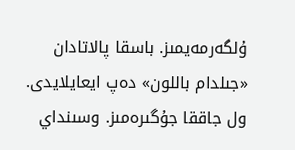ۇلگەرمەيمىز. باسقا پالاتادان «جىلدام باللون» دەپ ايعايلايدى. ول جاققا جۇگىرەمىز. وسىنداي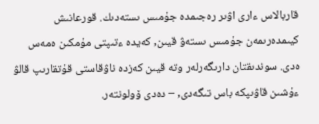قاربالاس ءارى اۋىر رەجىمدە جۇمىس ىستەدىك. قورعانىش كيىمدەرىمەن جۇمىس ىستەۋ قيىن, كەيدە ءتىپتى مۇمكىن ەمەس ەدى. سوندىقتان دارىگەرلەر وتە قيىن كەزدە ناۋقاستى قۇتقارىپ قالۋ ءۇشىن قاۋىپكە باس تىگەدى, – دەدى ۆولونتەر.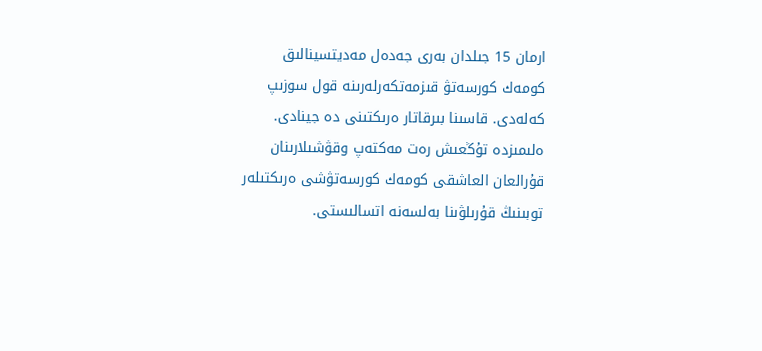ارمان 15 جىلدان بەرى جەدەل مەديتسينالىق كومەك كورسەتۋ قىزمەتكەرلەرىنە قول سوزىپ كەلەدى. قاسىنا بىرقاتار ەرىكتىنى دە جينادى. ەلىمىزدە تۇڭعىش رەت مەكتەپ وقۋشىلارىنان قۇرالعان العاشقى كومەك كورسەتۋشى ەرىكتىلەر توبىنىڭ قۇرىلۋىنا بەلسەنە اتسالىستى.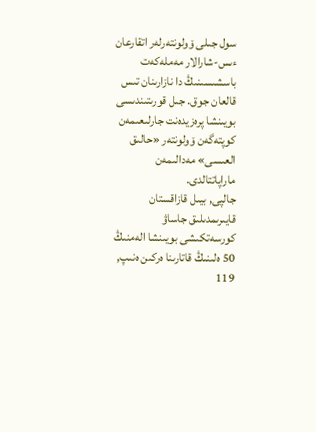سول جىلى ۆولونتەرلەر اتقارعان ءىس-شارالار مەملەكەت باسشىسىنىڭ دا نازارىنان تىس قالعان جوق. جىل قورىتىندىسى بويىنشا پرەزيدەنت جارلىعىمەن كوپتەگەن ۆولونتەر «حالىق العىسى» مەدالىمەن ماراپاتتالدى.
جالپى, بيىل قازاقستان قايىرىمدىلىق جاساۋ كورسەتكىشى بويىنشا الەمنىڭ 50 ەلىنىڭ قاتارىنا ەركىن ەنىپ, 119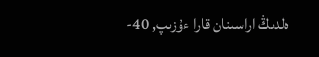ەلدىڭ اراسىنان قارا ءۇزىپ, 40-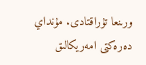ورىنعا تۇراقتادى. مۇنداي دەرەكتى امەريكالىق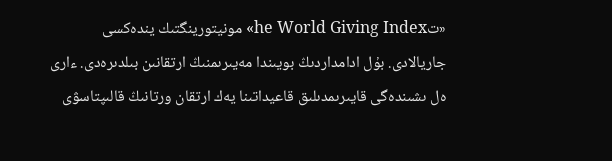«تhe World Giving Index» مونيتورينگتىك يندەكسى جاريالادى. بۇل ادامداردىڭ بويىندا مەيىرىمنىڭ ارتقانىن بىلدىرەدى. ءارى ەل ىشىندەگى قايىرىمدىلىق قاعيداتىنا يەك ارتقان ورتانىڭ قالىپتاسۋى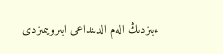ءبىزدىڭ الەم الدىنداعى ابىرويىمىزدى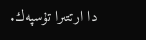دا ارتتىرا تۇسپەك.